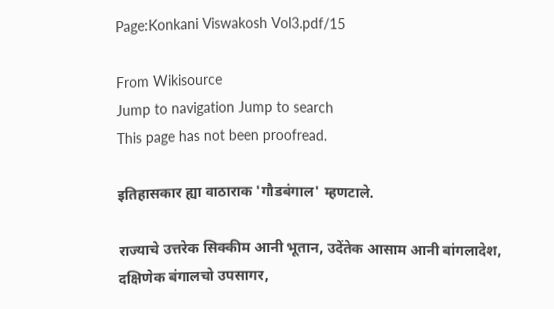Page:Konkani Viswakosh Vol3.pdf/15

From Wikisource
Jump to navigation Jump to search
This page has not been proofread.

इतिहासकार ह्या वाठाराक 'गौडबंगाल' म्हणटाले.

राज्याचे उत्तरेक सिक्कीम आनी भूतान, उदेंतेक आसाम आनी बांगलादेश, दक्षिणेक बंगालचो उपसागर,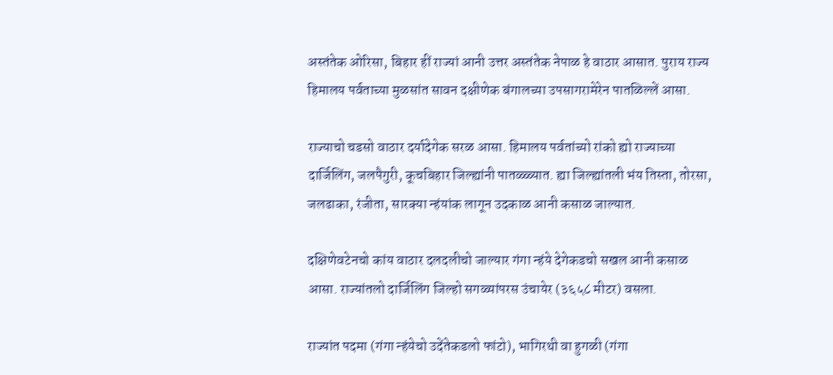अस्तंतेक ओरिसा, बिहार हीं राज्यां आनी उत्तर अस्तंतेक नेपाळ हे वाठार आसात. पुराय राज्य हिमालय पर्वताच्या मुळसांत सावन दक्षीणेक बंगालच्या उपसागरामेरेन पातळिल्लें आसा.

राज्याचो चडसो वाठार दर्यादेगेक सरळ आसा. हिमालय पर्वतांच्यो रांको ह्यो राज्याच्या दार्जिलिंग, जलपैगुरी, कूचबिहार जिल्ह्यांनी पातळ्ळ्यात. ह्या जिल्ह्यांतली भंय तिस्ता, तोरसा, जलढाका, रंजीता, सारक्या न्हंयांक लागून उदकाळ आनी कसाळ जाल्यात.

दक्षिणेवटेनचो कांय वाठार दलदलीचो जाल्यार गंगा न्हंये देगेकडचो सखल आनी कसाळ आसा. राज्यांतलो दार्जिलिंग जिल्हो सगळ्यांपरस उंचायेर (३६५८ मीटर) वसला.

राज्यांत पदमा (गंगा न्हंयेचो उदेंतेकडलो फांटो), भागिरथी वा हुगळी (गंगा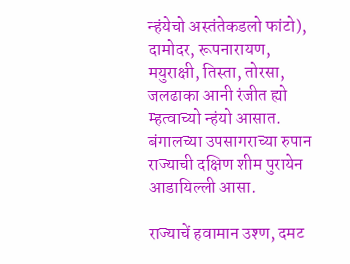न्हंयेचो अस्तंतेकडलो फांटो), दामोदर, रूपनारायण, मयुराक्षी, तिस्ता, तोरसा, जलढाका आनी रंजीत ह्यो म्हत्वाच्यो न्हंयो आसात. बंगालच्या उपसागराच्या रुपान राज्याची दक्षिण शीम पुरायेन आडायिल्ली आसा.

राज्याचें हवामान उश्ण, दमट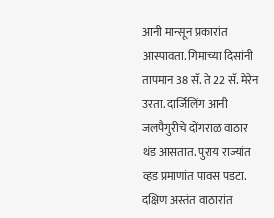आनी मान्सून प्रकारांत आस्पावता. गिमाच्या दिसांनी तापमान 38 सॅ. ते 22 सॅ. मेरेन उरता. दार्जिलिंग आनी जलपैगुरीचे दोंगराळ वाठार थंड आसतात. पुराय राज्यांत व्हड प्रमाणांत पावस पडटा. दक्षिण अस्तंत वाठारांत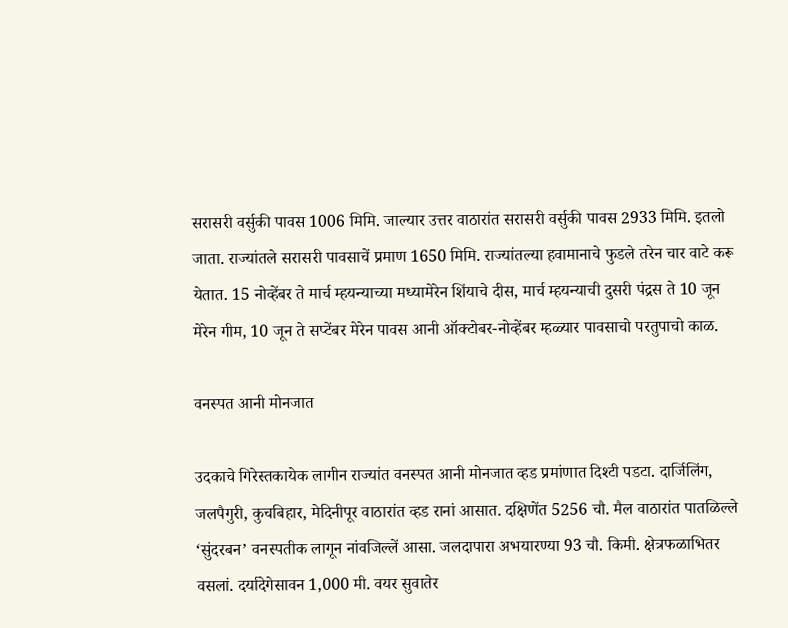सरासरी वर्सुकी पावस 1006 मिमि. जाल्यार उत्तर वाठारांत सरासरी वर्सुकी पावस 2933 मिमि. इतलो जाता. राज्यांतले सरासरी पावसाचें प्रमाण 1650 मिमि. राज्यांतल्या हवामानाचे फुडले तरेन चार वाटे करू येतात. 15 नोव्हेंबर ते मार्च म्हयन्याच्या मध्यामेरेन शिंयाचे दीस, मार्च म्हयन्याची दुसरी पंद्रस ते 10 जून मेरेन गीम, 10 जून ते सप्टेंबर मेरेन पावस आनी ऑक्टोबर-नोव्हेंबर म्हळ्यार पावसाचो परतुपाचो काळ.

वनस्पत आनी मोनजात

उदकाचे गिरेस्तकायेक लागीन राज्यांत वनस्पत आनी मोनजात व्हड प्रमांणात दिश्टी पडटा. दार्जिलिंग, जलपैगुरी, कुचबिहार, मेदिनीपूर वाठारांत व्हड रानां आसात. दक्षिणेंत 5256 चौ. मैल वाठारांत पातळिल्ले ‘सुंदरबन’ वनस्पतीक लागून नांवजिल्लें आसा. जलदापारा अभयारण्या 93 चौ. किमी. क्षेत्रफळाभितर वसलां. दर्यादेगेसावन 1,000 मी. वयर सुवातेर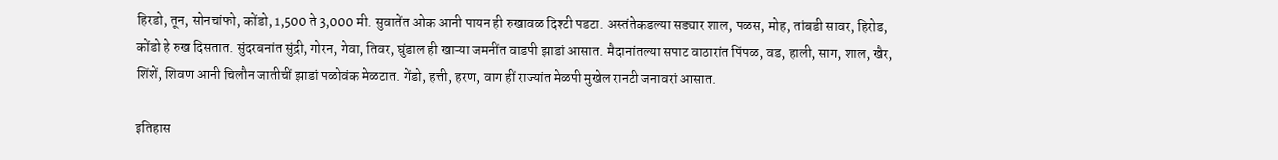हिरडो, तून, सोनचांफो, कोंडो, 1,500 ते 3,000 मी. सुवातेंत ओक आनी पायन ही रुखावळ दिश्टी पडटा. अस्तंतेकडल्या सड्यार शाल, पळस, मोह, तांबडी सावर, हिरोड, कोंडो हे रुख दिसतात. सुंदरबनांत सुंद्री, गोरन, गेवा, तिवर, घुंडाल ही खाऱ्या जमनींत वाडपी झाडां आसात. मैदानांतल्या सपाट वाठारांत पिंपळ, वड, हाली, साग, शाल, खैर, शिंशें, शिवण आनी चिलौन जातीचीं झाडां पळोवंक मेळटात. गेंडो, हत्ती, हरण, वाग हीं राज्यांत मेळपी मुखेल रानटी जनावरां आसात.

इतिहास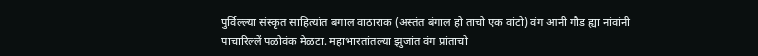पुर्विल्ल्या संस्कृत साहित्यांत बगाल वाठाराक (अस्तंत बंगाल हो ताचो एक वांटो) वंग आनी गौड ह्या नांवांनी पाचारिल्लें पळोवंक मेळटा. महाभारतांतल्या झुजांत वंग प्रांताचो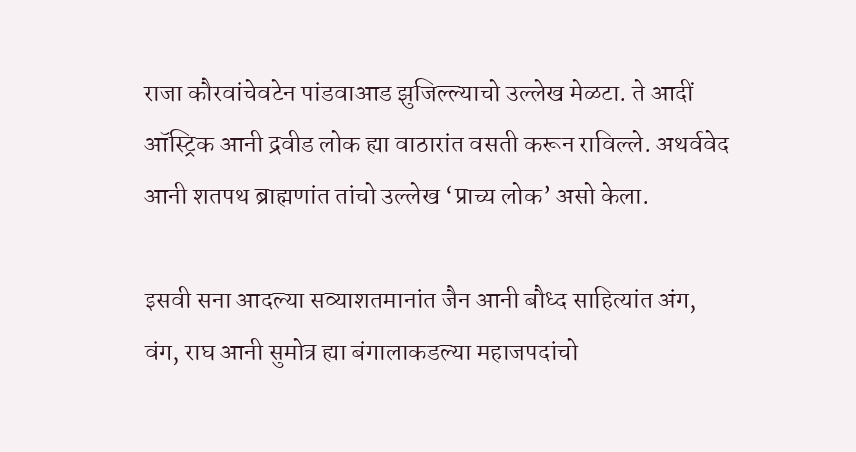राजा कौरवांचेवटेन पांडवाआड झुजिल्ल्याचो उल्लेख मेळटा. ते आदीं ऑस्ट्रिक आनी द्रवीड लोक ह्या वाठारांत वसती करून राविल्ले. अथर्ववेद आनी शतपथ ब्राह्मणांत तांचो उल्लेख ‘प्राच्य लोक’ असो केला.

इसवी सना आदल्या सव्याशतमानांत जैन आनी बौध्द साहित्यांत अंग, वंग, राघ आनी सुमोत्र ह्या बंगालाकडल्या महाजपदांचो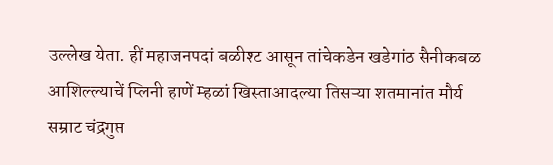उल्लेख येता. हीं महाजनपदां बळीश्ट आसून तांचेकडेन खडेगांठ सैनीकबळ आशिल्ल्याचें प्लिनी हाणें म्हळां खिस्ताआदल्या तिसऱ्या शतमानांत मौर्य सम्राट चंद्रगुप्त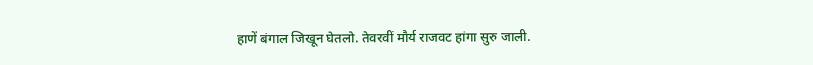हाणें बंगाल जिखून घेतलो. तेवरवीं मौर्य राजवट हांगा सुरु जाली.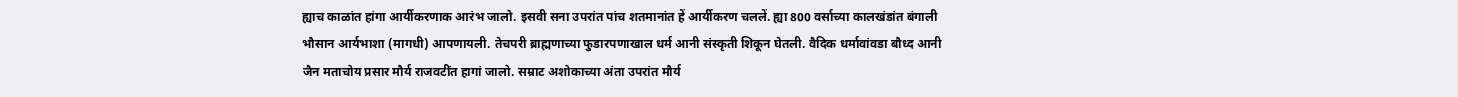ह्याच काळांत हांगा आर्यीकरणाक आरंभ जालो. इसवी सना उपरांत पांच शतमानांत हें आर्यीकरण चललें. ह्या 800 वर्साच्या कालखंडांत बंगाली भौसान आर्यभाशा (मागधी) आपणायली. तेचपरी ब्राह्मणाच्या फुडारपणाखाल धर्म आनी संस्कृती शिकून घेतली. वैदिक धर्मावांवडा बौध्द आनी जैन मताचोय प्रसार मौर्य राजवटींत हागां जालो. सम्राट अशोकाच्या अंता उपरांत मौर्य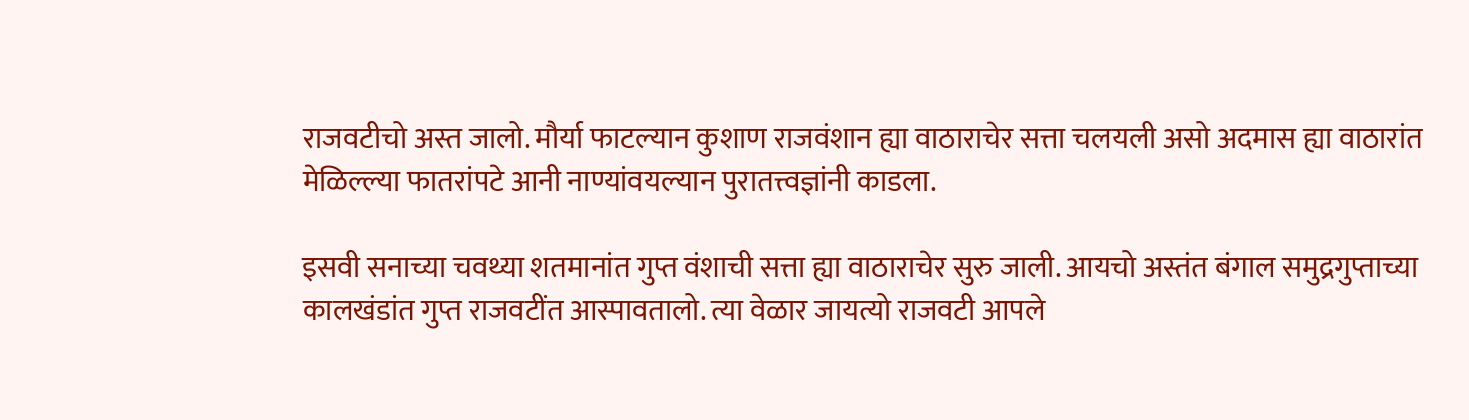राजवटीचो अस्त जालो. मौर्या फाटल्यान कुशाण राजवंशान ह्या वाठाराचेर सत्ता चलयली असो अदमास ह्या वाठारांत मेळिल्ल्या फातरांपटे आनी नाण्यांवयल्यान पुरातत्त्वज्ञांनी काडला.

इसवी सनाच्या चवथ्या शतमानांत गुप्त वंशाची सत्ता ह्या वाठाराचेर सुरु जाली. आयचो अस्तंत बंगाल समुद्रगुप्ताच्या कालखंडांत गुप्त राजवटींत आस्पावतालो. त्या वेळार जायत्यो राजवटी आपले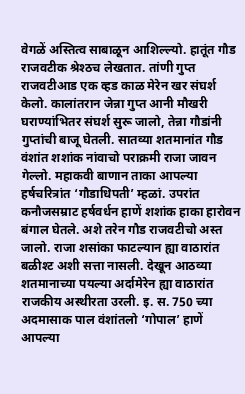वेगळें अस्तित्व साबाळून आशिल्ल्यो. हातूंत गौड राजवटीक श्रेश्ठच लेखतात. तांणी गुप्त राजवटीआड एक व्हड काळ मेरेन खर संघर्श केलो. कालांतरान जेन्ना गुप्त आनी मौखरी घराण्यांभितर संघर्श सुरू जालो, तेन्ना गौडांनी गुप्तांची बाजू घेतली. सातव्या शतमानांत गौड वंशांत शशांक नांवाचो पराक्रमी राजा जावन गेल्लो. महाकवी बाणान ताका आपल्या हर्षचरित्रांत ‘गौडाधिपती’ म्हळां. उपरांत कनौजसम्राट हर्षवर्धन हाणें शशांक हाका हारोवन बंगाल घेतले. अशे तरेन गौड राजवटीचो अस्त जालो. राजा शसांका फाटल्यान ह्या वाठारांत बळीश्ट अशी सत्ता नासली. देखून आठव्या शतमानाच्या पयल्या अर्दामेरेन ह्या वाठारांत राजकीय अस्थीरता उरली. इ. स. 750 च्या अदमासाक पाल वंशांतलो ‘गोपाल’ हाणें आपल्या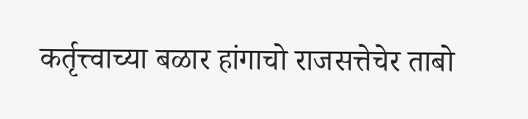कर्तृत्त्वाच्या बळार हांगाचो राजसत्तेचेर ताबो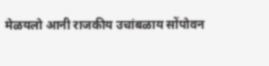मेळयलो आनी राजकीय उचांबळाय सोंपोवन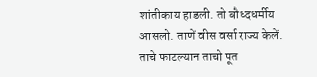शांतीकाय हाडली. तो बौध्दधर्मीय आसलो. ताणें वीस वर्सा राज्य केलें. ताचे फाटल्यान ताचो पूत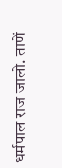धर्मपाल राज जालो. ताणें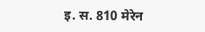इ. स. 810 मेरेन